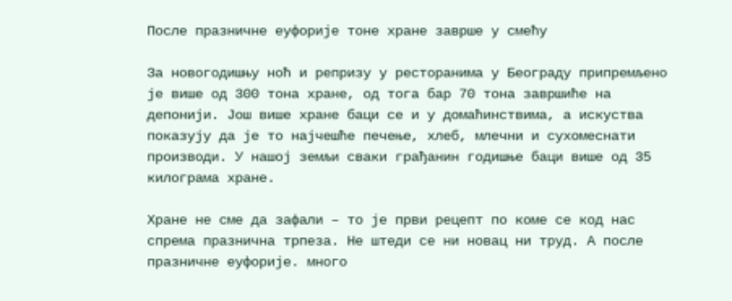После празничне еуфорије тоне хране заврше у смећу

За новогодишњу ноћ и репризу у ресторанима у Београду припремљено је више од 300 тона хране, од тога бар 70 тона завршиће на депонији. Још више хране баци се и у домаћинствима, а искуства показују да је то најчешће печење, хлеб, млечни и сухомеснати производи. У нашој земљи сваки грађанин годишње баци више од 35 килограма хране.

Хране не сме да зафали – то је први рецепт по коме се код нас спрема празнична трпеза. Не штеди се ни новац ни труд. А после празничне еуфорије. много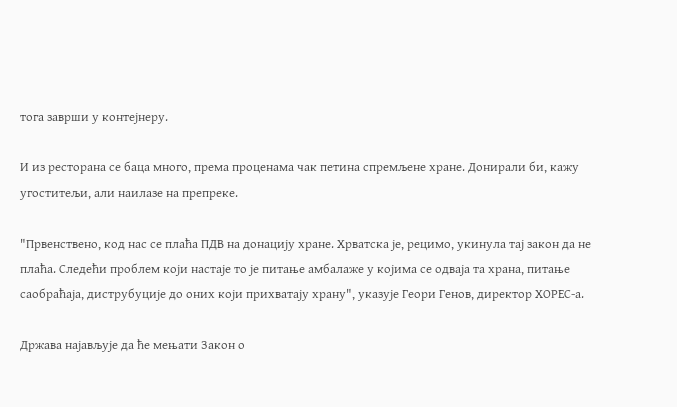тога заврши у контејнеру.

И из ресторана се баца много, према проценама чак петина спремљене хране. Донирали би, кажу угоститељи, али наилазе на препреке.

"Првенствено, код нас се плаћа ПДВ на донацију хране. Хрватска је, рецимо, укинула тај закон да не плаћа. Следећи проблем који настаје то је питање амбалаже у којима се одваја та храна, питање саобраћаја, диструбуције до оних који прихватају храну", указује Геори Генов, директор ХОРЕС-а.

Држава најављује да ће мењати Закон о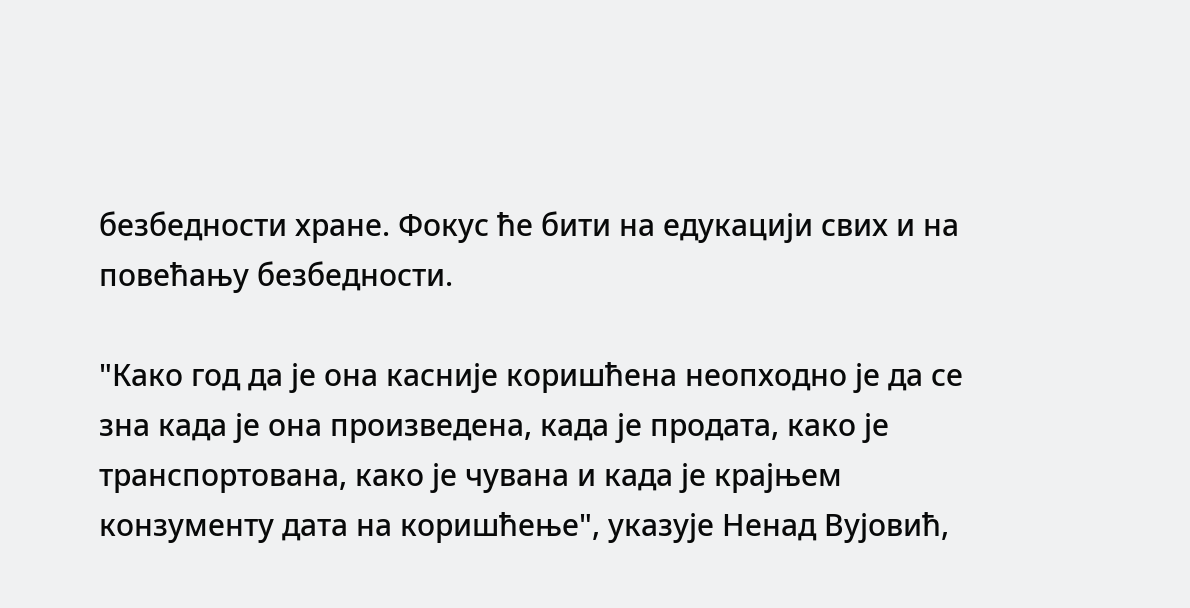безбедности хране. Фокус ће бити на едукацији свих и на повећању безбедности.

"Како год да је она касније коришћена неопходно је да се зна када је она произведена, када је продата, како је транспортована, како је чувана и када је крајњем конзументу дата на коришћење", указује Ненад Вујовић,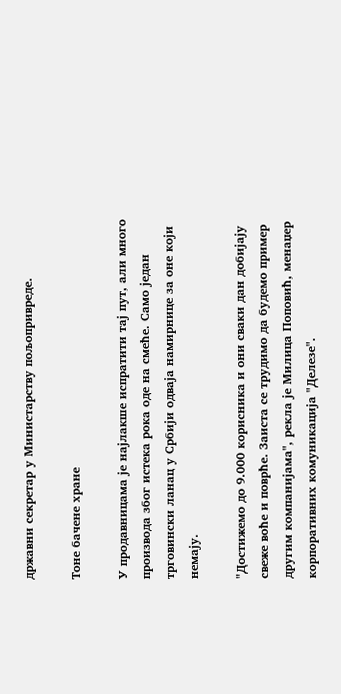државни секретар у Министарству пољопривреде.

Тоне бачене хране

У продавницама је најлакше испратити тај пут, али много производа због истека рока оде на смеће. Само један трговински ланац у Србији одваја намирнице за оне који немају.

"Достижемо до 9.000 корисника и они сваки дан добијају свеже воће и поврће. Заиста се трудимо да будемо пример другим компанијама", рекла је Милица Поповић, менаџер корпоративних комуникација "Делезе".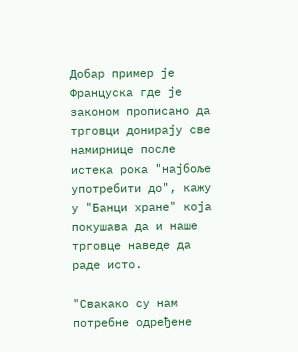Добар пример је Француска где је законом прописано да трговци донирају све намирнице после истека рока "најбоље употребити до", кажу у "Банци хране" која покушава да и наше трговце наведе да раде исто.

"Свакако су нам потребне одређене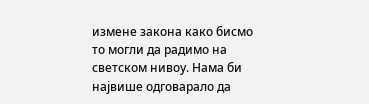измене закона како бисмо то могли да радимо на светском нивоу. Нама би највише одговарало да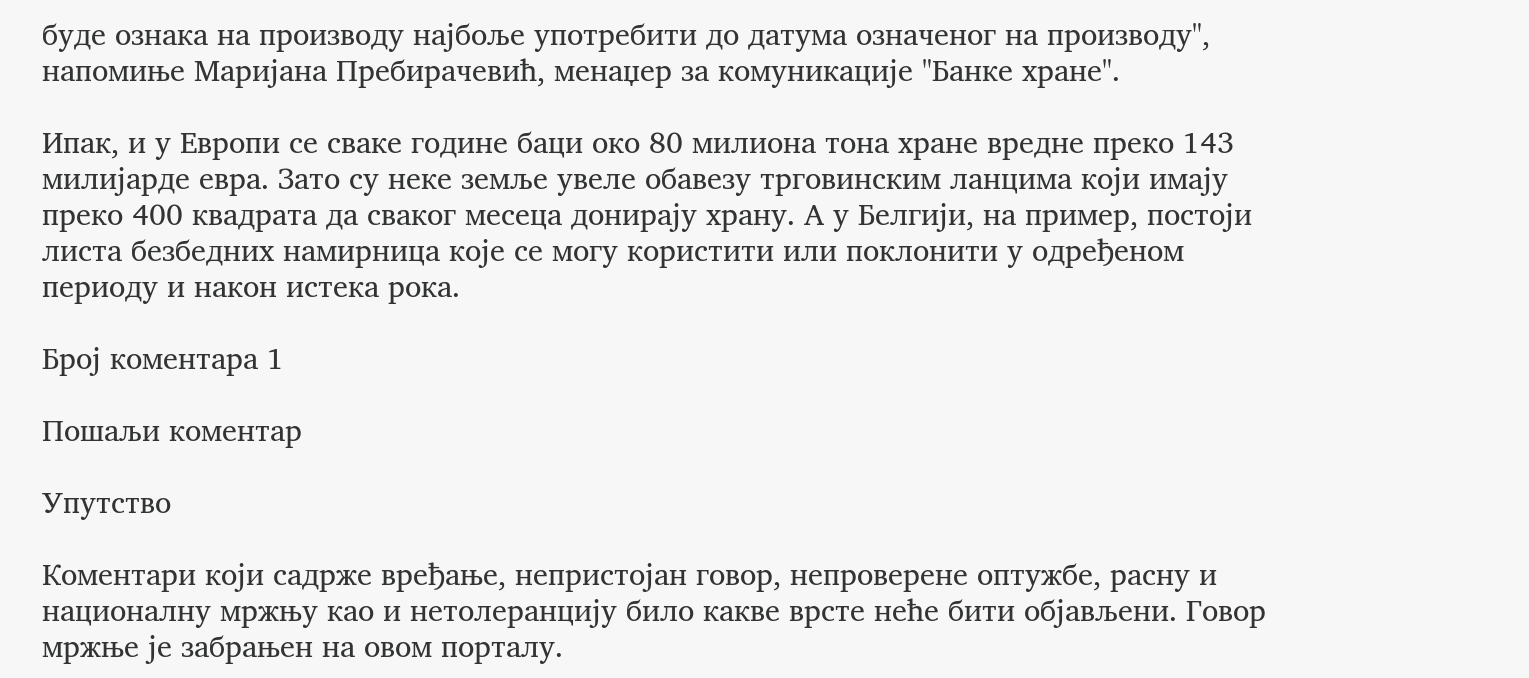буде ознака на производу најбоље употребити до датума означеног на производу", напомиње Маријана Пребирачевић, менаџер за комуникације "Банке хране".

Ипак, и у Европи се сваке године баци око 80 милиона тона хране вредне преко 143 милијарде евра. Зато су неке земље увеле обавезу трговинским ланцима који имају преко 400 квадрата да сваког месеца донирају храну. А у Белгији, на пример, постоји листа безбедних намирница које се могу користити или поклонити у одређеном периоду и након истека рока.

Број коментара 1

Пошаљи коментар

Упутство

Коментари који садрже вређање, непристојан говор, непроверене оптужбе, расну и националну мржњу као и нетолеранцију било какве врсте неће бити објављени. Говор мржње је забрањен на овом порталу.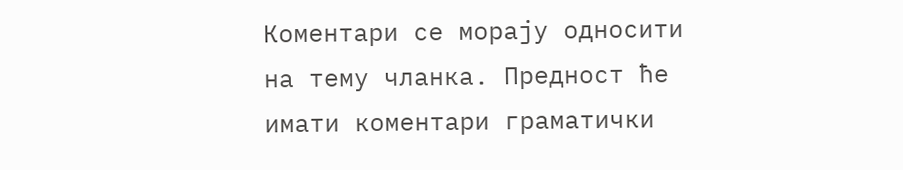Коментари се морају односити на тему чланка. Предност ће имати коментари граматички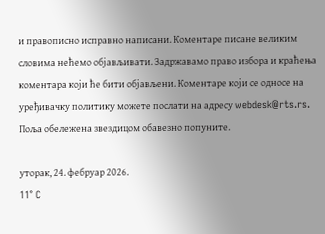и правописно исправно написани. Коментаре писане великим словима нећемо објављивати. Задржавамо право избора и краћења коментара који ће бити објављени. Коментаре који се односе на уређивачку политику можете послати на адресу webdesk@rts.rs. Поља обележена звездицом обавезно попуните.

уторак, 24. фебруар 2026.
11° C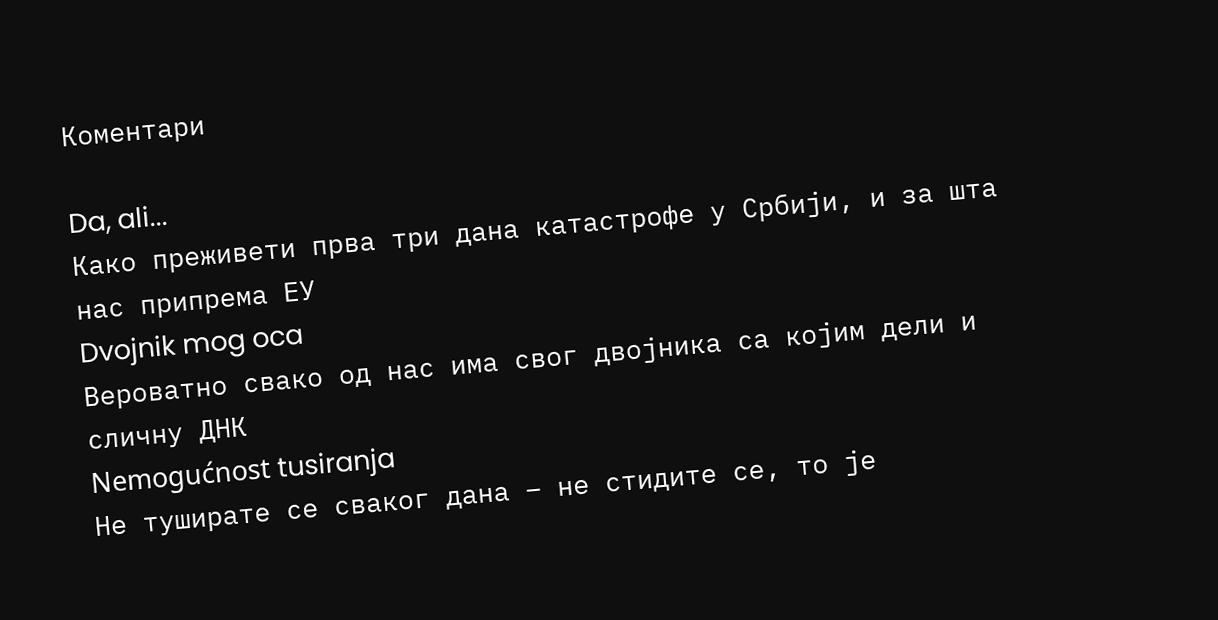Коментари

Da, ali...
Како преживети прва три дана катастрофе у Србији, и за шта нас припрема ЕУ
Dvojnik mog oca
Вероватно свако од нас има свог двојника са којим дели и сличну ДНК
Nemogućnost tusiranja
Не туширате се сваког дана – не стидите се, то је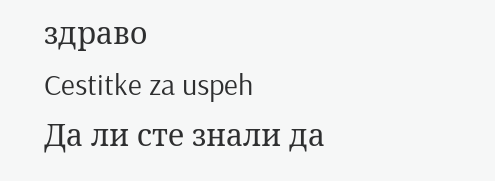здраво
Cestitke za uspeh
Да ли сте знали да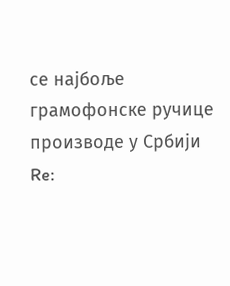се најбоље грамофонске ручице производе у Србији
Re: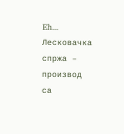Eh...
Лесковачка спржа – производ са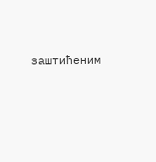заштићеним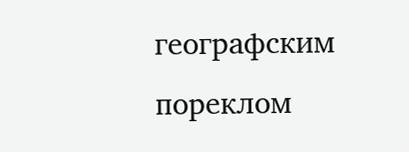географским пореклом